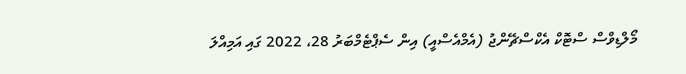މޯލްޑިވްސް ސްޓޮކް އެކްސްޗޭންޖު (އެމްއެސްއީ) އިން ސެޕްޓެމްބަރު 28، 2022 ގައި އަމިއްލަ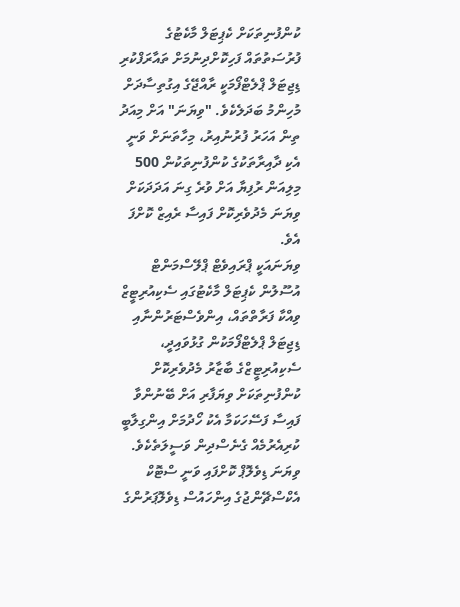ކުންފުނިތަކަށް ކެޕިޓަލް މާކެޓުގެ ފުރުސަތުތައް ފަހިކޮށްދިނުމަށް ތައާރަފްކުރި ޑިޖިޓަލް ޕްލެޓްފޯމަކީ ރާއްޖޭގެ އިގުތިސާދަށް މުހިންމު ބަދަލެކެވެ. "ވިޔަނަ" އަށް މިއަދު ތިން އަހަރު ފުރުނުއިރު، މިހާތަނަށް ވަނީ އެކި ދާއިރާތަކުގެ ކުންފުނިތަކުން 500 މިލިއަން ރުފިޔާ އަށް ވުރެ ގިނަ އަދަދަކަށް ވިޔަނަ މެދުވެރިކޮށް ފައިސާ ރެއިޒް ކޮށްފަ އެވެ.
ވިޔަނައަކީ ޕްރައިވެޓް ޕްލޭސްމަންޓް އުސޫލުން ކެޕިޓަލް މާކެޓުގައި ސެކިއުރިޓީޒް ވިއްކާ ފަރާތްތައް، އިންވެސްޓަރުންނާއި ޑިޖިޓަލް ޕްލެޓްފޯމަކުން ގުޅުވައިދީ، ސެކިއުރިޓީޒްގެ ބާޒާރު މެދުވެރިކޮށް ކުންފުނިތަކަށް ވިޔަފާރި އަށް ބޭނުންވާ ފައިސާ ފަސޭހަކަމާ އެކު ހޯދުމަށް އިންގިލާބީ ކުރިއެރުމެއް ގެނެސްދިން ވަސީލަތެކެވެ.
ވިޔަނަ ޑިވެލޮޕް ކޮށްފައި ވަނީ ސްޓޮކް އެކްސްޗޭންޖުގެ އިންހައުސް ޑިވެލޮޕަރުންގެ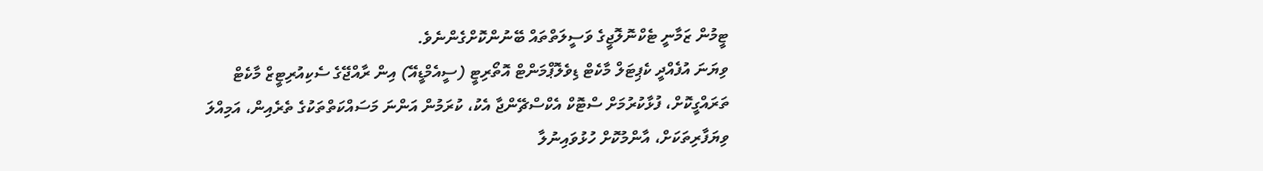ޓީމުން ޒަމާނީ ޓެކްނޮލޮޖީގެ ވަސީލަތްތައް ބޭނުންކޮށްގެންނެވެ.
ވިޔަނަ އުފެއްދީ ކެޕިޓަލް މާކެޓް ޑިވެލޮޕްމަންޓް އޮތޯރިޓީ (ސީއެމްޑީއޭ) އިން ރާއްޖޭގެ ސެކިއުރިޓީޒް މާކެޓް ތަރައްގީކޮށް، ފުޅާކުރުމަށް ސްޓޮކް އެކްސްޗޭންޖާ އެކު، ކުރަމުން އަންނަ މަސައްކަތްތަކުގެ ތެރެއިން، އަމިއްލަ ވިޔަފާރިތަކަށް، އާންމުކޮށް ހުޅުވައިނުލާ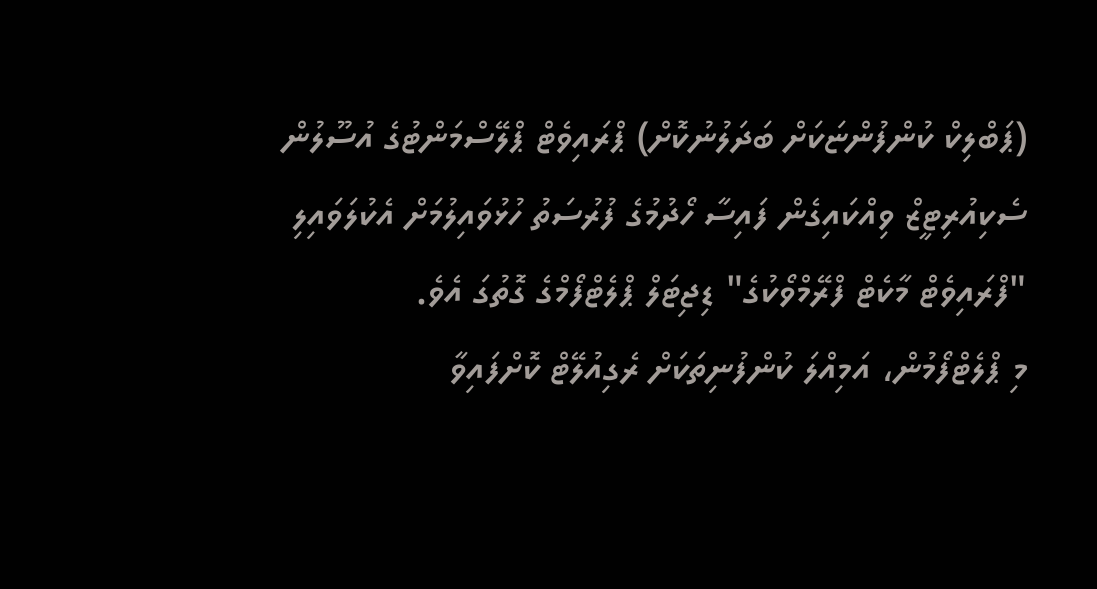(ޕަބްލިކް ކުންފުންޏަކަށް ބަދަލުނުކޮށް) ޕްރައިވެޓް ޕްލޭސްމަންޓުގެ އުސޫލުން ސެކިއުރިޓީޒް ވިއްކައިގެން ފައިސާ ހޯދުމުގެ ފުރުސަތު ހުޅުވައިލުމަށް އެކުލަވައިލި "ފްރައިވެޓް މާކެޓް ފްރޭމްވޯކުގެ" ޑިޖިޓަލް ޕްލެޓްފޯމްގެ ގޮތުގަ އެވެ.
މި ޕްލެޓްފޯމުން، އަމިއްލަ ކުންފުނިތަކަށް ރެގިއުލޭޓް ކޮށްފައިވާ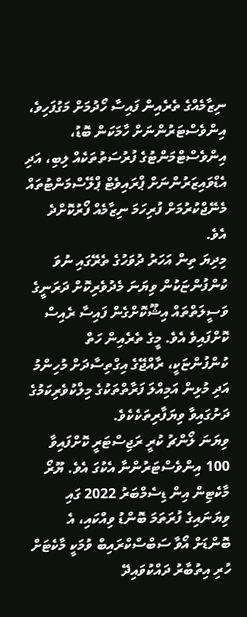ނިޒާމެއްގެ ތެރެއިން ފައިސާ ހޯދުމަށް މަގުފަހިވެ، އިންވެސްޓަރުންނަށް ހާމަކަން ބޮޑު، އިންވެސްޓްމަންޓުގެ ފުރުސަތުތަކެއް ލިބި، އަދި އެޑްވައިޒަރުންނަށް ޕްރައިވެޓް ޕްލޭސްމަންޓުތައް މެނޭޖްކުރުމަށް ފުރިހަމަ ނިޒާމެއް ފޯރުކޮށްދެ އެވެ.
މިދިޔަ ތިން އަހަރު ދުވަހުގެ ތެރޭގައި ނުވަ ކުންފުންޏަކުން ވިޔަނަ މެދުވެރިކޮށް ދަރަނީގެ ވަސީލަތްތައް އިޝޫކޮށްގެން ފައިސާ ރެއިސް ކޮށްފައިވެ އެވެ. މީގެ ތެރެއިން ހަތް ކުންފުންޏަކީ، ރާއްޖޭގެ އިގްތިސާދަށް މުހިންމު އަދި މުޅިން އަމިއްލަ ފަރާތްތަކުގެ މިލްކުވެރިކަމުގެ ދަށުގައިވާ ވިޔަފާރިތަކެކެވެ.
ވިޔަނަ ލޯންޗު ކުރީ ރަޖިސްޓަރީ ކޮށްފައިވާ 100 އިންވެސްޓަރުންނާ އެކުގަ އެވެ. ޔޫރޯ މާކެޓިން އިން ޑިސެމްބަރު 2022 ގައި ވިޔަނައިގެ ފުރަތަމަ ބޮންޑު ވިއްކައި، އެ ބޮންޑަށް އޯވާ ސަބްސްކްރައިބް ވުމަކީ މާކެޓަށް ހުރި އިތުބާރު ދައްކުވައިދޭ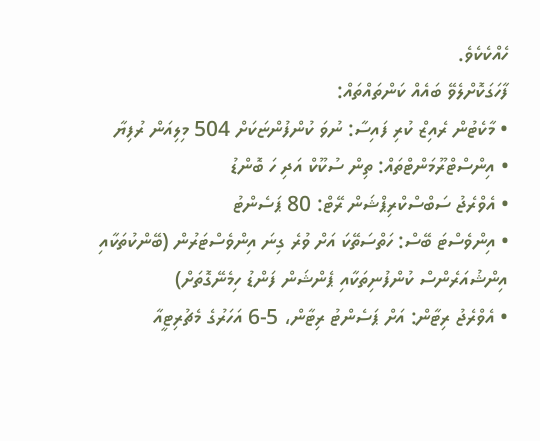ހެއްކެކެވެ.
ފާހަގަކޮށްލެވޭ ބައެއް ކަންތައްތައް:
• މާކެޓުން ރެއިޒް ކުރި ފައިސާ: ނުވަ ކުންފުންޏަކަށް 504 މިލިއަން ރުފިޔާ
• އިންސްޓްރޫމަންޓްތައް: ތިން ސުކޫކް އަދި ހަ ބޮންޑު
• އެވްރެޖު ސަބްސްކްރިޕްޝަން ރޭޓް: 80 ޕަސެންޓު
• އިންވެސްޓަ ބޭސް: ހަތްސަތޭކަ އަށް ވުރެ ގިނަ އިންވެސްޓަރުން (ބޭންކުތަކާއި އިންޝުއަރެންސް ކުންފުނިތަކާއި ޕެންޝަން ފަންޑު ހިމެނޭގޮތަށް)
• އެވްރެޖު ރިޓާން: އަށް ޕަސެންޓު ރިޓާން، 5-6 އަހަރުގެ މެޗުރިޓީއާ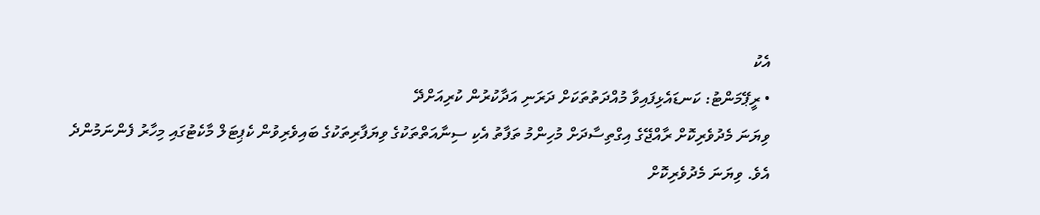އެކު
• ރީޕޭމަންޓު: ކަނޑައެޅިފައިވާ މުއްދަތުތަކަށް ދަރަނި އަދާކުރުން ކުރިއަށްދޭ
ވިޔަނަ މެދުވެރިކޮށް ރާއްޖޭގެ އިގްތިސާދަށް މުހިންމު ތަފާތު އެކި ސިނާއަތްތަކުގެ ވިޔަފާރިތަކުގެ ބައިވެރިވުން ކެޕިޓަލް މާކެޓުގައި މިހާރު ފެންނަމުންދެ އެވެ. ވިޔަނަ މެދުވެރިކޮށް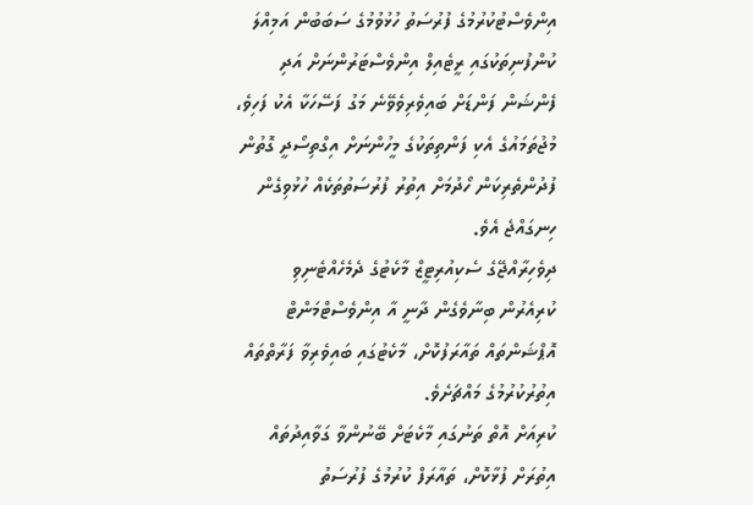އިންވެސްޓުކުރުމުގެ ފުރުސަތު ހުޅުވުމުގެ ސަބަބުން އަމިއްލަ ކުންފުނިތަކުގައި ރީޓެއިލް އިންވެސްޓަރުންނަށް އަދި ފެންޝަން ފަންޑަށް ބައިވެރިވެވޭނެ މަގު ފަސޭހަކާ އެކު ފަހިވެ، މުޖުތަމައުގެ އެކި ފަންތިތަކުގެ މީހުންނަށް އިގްތިސޯދީ ގޮތުން ފުދުންތެރިކަން ހޯދުމަށް އިތުރު ފުރުސަތުތަކެއް ހުޅުވިގެން ހިނގައްޖެ އެވެ.
ދިވެހިރާއްޖޭގެ ސެކިއުރިޓީޒް މާކެޓުގެ ދެމެހެއްޓެނިވި ކުރިއެރުން ބިނާވެގެން ދާނީ އާ އިންވެސްޓްމަންޓް އޮޕްޝަންތައް ތައާރަފުކޮށް، މާކެޓުގައި ބައިވެރިވާ ފަރާތްތައް އިތުރުކުރުމުގެ މައްޗަށެވެ.
ކުރިއަށް އޮތް ތަނުގައި މާކެޓަށް ބޭނުންވާ ގަވާއިދުތައް އިތުރަށް ފުޅާކޮށް، ތައާރަފް ކުރުމުގެ ފުރުސަތު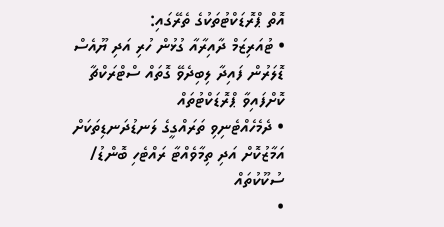އޮތް ޕްރޮޑަކްޓުތަކުގެ ތެރޭގައި:
• ޓުއަރިޒަމް ދާއިރާއާ ގުޅުން ހުރި އަދި ޔޫއެސް ޑޮލަރުން ފައިދާ ލިބިދެވޭ ގޮތައް ސްޓްރަކްޗާ ކޮށްފައިވާ ޕްރޮޑަކްޓުތައް
• ދެމެހެއްޓެނިވި ތަރައްގީގެ ލަނޑުދަނޑިތަކަށް އަމާޒުކޮށް އަދި ތިމާވެއްޓާ ރައްޓެހި ބޮންޑު/ ސުކޫކުތައް
•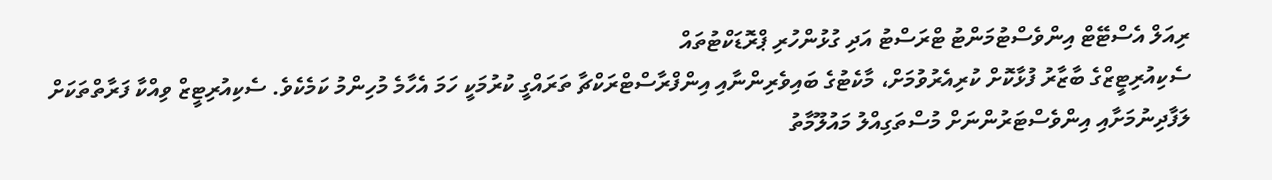ރިއަލް އެސްޓޭޓް އިންވެސްޓުމަންޓު ޓްރަސްޓު އަދި ގުޅުންހުރި ޕްރޮޑަކްޓުތައް
ސެކިއުރިޓީޒްގެ ބާޒާރު ފުޅާކޮށް ކުރިއެރުވުމަށް، މާކެޓުގެ ބައިވެރިންނާއި އިންފްރާސްޓްރަކްޗާ ތަރައްގީ ކުރުމަކީ ހަމަ އެހާމެ މުހިންމު ކަމެކެވެ. ސެކިއުރިޓީޒް ވިއްކާ ފަރާތްތަކަށް ލަފާދިނުމަށާއި އިންވެސްޓަރުންނަށް މުސްތަގިއްލު މައުލޫމާތު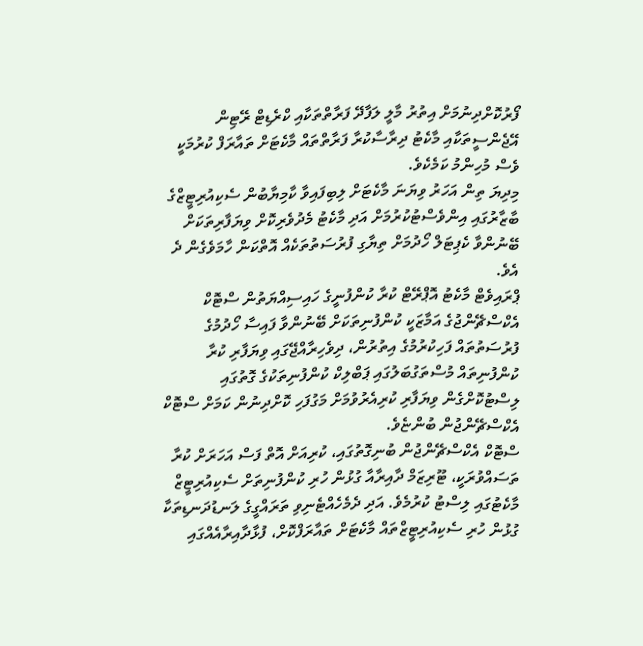ފޯރުކޮށްދިނުމަށް އިތުރު މާލީ ލަފާދޭ ފަރާތްތަކާއި ކްރެޑިޓް ރޭޓިން އޭޖެންސީތަކާއި މާކެޓު ދިރާސާކުރާ ފަރާތްތައް މާކެޓަށް ތައާރަފް ކުރުމަކީ ވެސް މުހިންމު ކަމެކެވެ.
މިދިޔަ ތިން އަހަރު ވިޔަނަ މާކެޓަށް ލިބިފައިވާ ކާމިޔާބުން ސެކިއުރިޓީޒްގެ ބާޒާރުގައި އިންވެސްޓުކުރުމަށް އަދި މާކެޓު މެދުވެރިކޮށް ވިޔަފާރިތަކަށް ބޭނުންވާ ކެޕިޓަލް ހޯދުމަށް ތިޔާގި ފުރުސަތުތަކެއް އޮތްކަން ހާމަވެގެން ދެ އެވެ.
ޕްރައިވެޓް މާކެޓު އޮޕްރޭޓް ކުރާ ކުންފުނީގެ ހައިސިއްޔަތުން ސްޓޮކް އެކްސްޗޭންޖުގެ އަމާޒަކީ ކުންފުނިތަކަށް ބޭނުންވާ ފައިސާ ހޯދުމުގެ ފުރުސަތުތައް ފަހިކުރުމުގެ އިތުރުން، ދިވެހިރާއްޖޭގައި ވިޔަފާރި ކުރާ ކުންފުނިތައް މުސްތަގުބަލުގައި ޕަބްލިކް ކުންފުނިތަކުގެ ގޮތުގައި ލިސްޓުކޮށްގެން ވިޔަފާރި ކުރިއެރުވުމަށް މަގުފަހި ކޮށްދިނުން ކަމަށް ސްޓޮކް އެކްސްޗޭންޖުން ބުންޏެވެ.
ސްޓޮކް އެކްސްޗޭންޖުން ބުނިގޮތުގައި، ކުރިއަށް އޮތް ފަސް އަހަރަށް ކުރާ ތަސައްވުރަކީ، ޓޫރިޒަމް ދާއިރާއާ ގުޅުން ހުރި ކުންފުނިތަށް ސެކިއުރިޓީޒް މާކެޓުގައި ލިސްޓު ކުރުމެވެ. އަދި ދެމެހެއްޓެނިވި ތަރައްގީގެ ލަނޑުދަނޑިތަކާ ގުޅުން ހުރި ސެކިއުރިޓީޒްތައް މާކެޓަށް ތައާރަފްކޮށް، ފުޅާދާއިރާއެއްގައި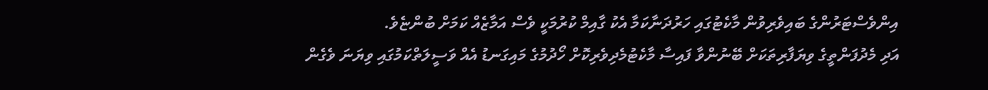އިންވެސްޓަރުންގެ ބައިވެރިވުން މާކެޓުގައި ހަރުދަނާކަމާ އެކު ގާއިމް ކުރުމަކީ ވެސް އަމާޒެއް ކަމަށް ބުންޏެވެ.
އަދި މެދުފަންތީގެ ވިޔަފާރިތަކަށް ބޭނުންވާ ފައިސާ މާކެޓުމެދިވެރިކޮށް ހޯދުމުގެ މައިގަނޑު އެއް ވަސީލަތްކަމުގައި ވިޔަނަ ވެގެން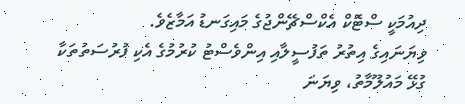ދިއުމަކީ ސްޓޮކް އެކްސްޗޭންޖުގެ މައިގަނޑު އަމާޒެވެ.
ވިޔަނައިގެ އިތުރު ތަފުސީލާއި އިންވެސްޓު ކުރުމުގެ އެކި ފުރުސަތުތަކާ ގުޅޭ މައުލޫމާތު، ވިޔަނަ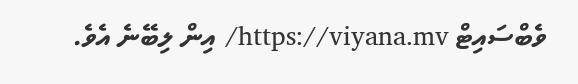ވެބްސައިޓް https://viyana.mv/ އިން ލިބޭނެ އެވެ.